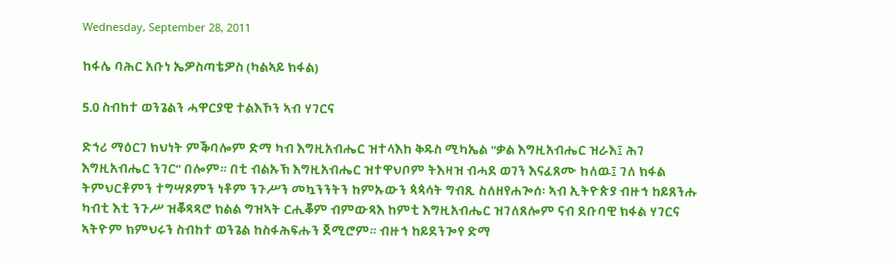Wednesday, September 28, 2011

ከፋሌ ባሕር አቡነ ኤዎስጣቴዎስ (ካልኣይ ክፋል)

5.0 ስብከተ ወንጌልን ሓዋርያዊ ተልእኾን ኣብ ሃገርና

ድኅሪ ማዕርገ ክህነት ምቕባሎም ድማ ካብ እግዚአብሔር ዝተላእከ ቅዱስ ሚካኤል “ቃል እግዚአብሔር ዝራእ፤ ሕገ እግዚአብሔር ንገር” በሎም። በቲ ብልኡኽ እግዚአብሔር ዝተዋህቦም ትእዛዝ ብሓደ ወገን እናፈጸሙ ከለዉ፤ ገለ ክፋል ትምህርቶምን ተግሣጾምን ነቶም ንጉሥን መኳንንትን ከምኡውን ጳጳሳት ግብጺ ስለዘየሐጐሰ፡ ኣብ ኢትዮጵያ ብዙኅ ከይጸንሑ ካብቲ እቲ ንጉሥ ዝቖጻጻሮ ክልል ግዝኣት ርሒቖም ብምውጻእ ከምቲ እግዚአብሔር ዝገለጸሎም ናብ ደቡባዊ ክፋል ሃገርና ኣትዮም ክምህሩን ስብከተ ወንጌል ከስፋሕፍሑን ጀሚሮም። ብዙኅ ከይደንጐየ ድማ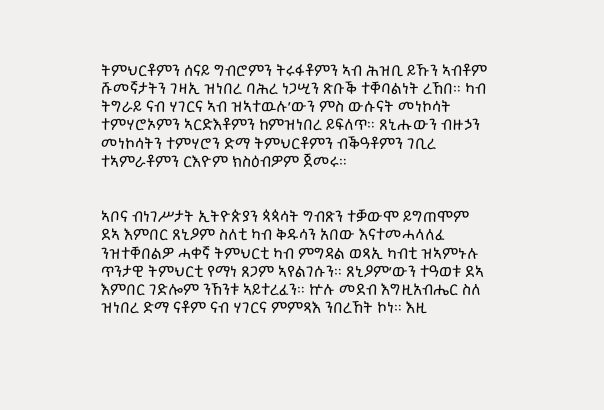ትምህርቶምን ሰናይ ግብሮምን ትሩፋቶምን ኣብ ሕዝቢ ይኹን ኣብቶም ሹመኛታትን ገዛኢ ዝነበረ ባሕረ ነጋሢን ጽቡቕ ተቐባልነት ረኸበ። ካብ ትግራይ ናብ ሃገርና ኣብ ዝኣተዉሉ’ውን ምስ ውሱናት መነኮሳት ተምሃሮኦምን ኣርድእቶምን ከምዝነበረ ይፍለጥ። ጸኒሑውን ብዙኃን መነኮሳትን ተምሃሮን ድማ ትምህርቶምን ብቕዓቶምን ገቢረ ተኣምራቶምን ርእዮም ክስዕብዎም ጀመሩ።


ኣቦና ብነገሥታት ኢትዮጵያን ጳጳሳት ግብጽን ተቓውሞ ይግጠሞም ደኣ እምበር ጸኒዖም ስለቲ ካብ ቅዱሳን አበው እናተመሓላለፈ ንዝተቐበልዎ ሓቀኛ ትምህርቲ ካብ ምግዳል ወጻኢ ካብቲ ዝኣምኑሉ ጥንታዊ ትምህርቲ የማነ ጸጋም ኣየልገሱን። ጸኒዖም’ውን ተዓወቱ ደኣ እምበር ገድሎም ንኸንቱ ኣይተረፈን። ኵሉ መደብ እግዚአብሔር ስለ ዝነበረ ድማ ናቶም ናብ ሃገርና ምምጻእ ንበረኸት ኮነ። እዚ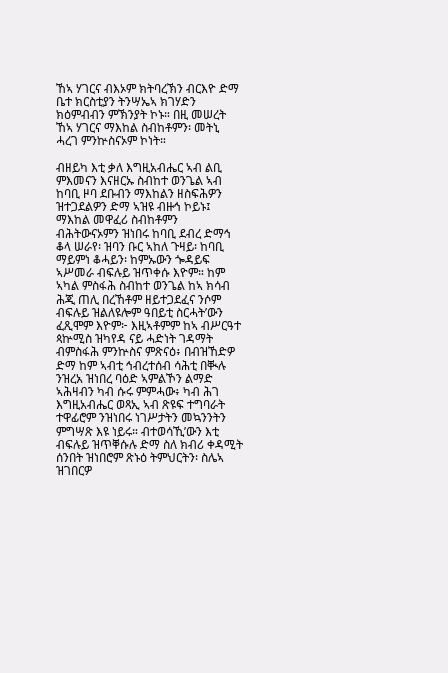ኸኣ ሃገርና ብእኦም ክትባረኽን ብርእዮ ድማ ቤተ ክርስቲያን ትንሣኤኣ ክገሃድን ክዕምብብን ምኽንያት ኮኑ። በዚ መሠረት ኸኣ ሃገርና ማእከል ስብከቶምን፡ መትኒ ሓረገ ምንኵስናኦም ኮነት።

ብዘይካ እቲ ቃለ እግዚአብሔር ኣብ ልቢ ምእመናን እናዘርኡ ስብከተ ወንጌል ኣብ ከባቢ ዞባ ደቡብን ማእከልን ዘስፍሕዎን ዝተጋደልዎን ድማ ኣዝዩ ብዙኅ ኮይኑ፤ ማእከል መዋፈሪ ስብከቶምን ብሕትውናኦምን ዝነበሩ ከባቢ ደብረ ድማኅ ቆላ ሠራየ፡ ዝባን ቡር ኣከለ ጉዛይ፡ ከባቢ ማይምነ ቆሓይን፡ ከምኡውን ጐዳይፍ ኣሥመራ ብፍሉይ ዝጥቀሱ እዮም። ከም ኣካል ምስፋሕ ስብከተ ወንጌል ከኣ ክሳብ ሕጂ ጠሊ በረኸቶም ዘይተጋደፈና ንሶም ብፍሉይ ዝልለዩሎም ዓበይቲ ስርሓት’ውን ፈጺሞም እዮም፦ እዚኣቶምም ከኣ ብሥርዓተ ጳኵሚስ ዝካየዳ ናይ ሓድነት ገዳማት ብምስፋሕ ምንኵስና ምጽናዕ፥ በብዝኸድዎ ድማ ከም ኣብቲ ኅብረተሰብ ሳሕቲ በቚሉ ንዝረአ ዝነበረ ባዕድ ኣምልኾን ልማድ ኣሕዛብን ካብ ሱሩ ምምሓው፥ ካብ ሕገ እግዚአብሔር ወጻኢ ኣብ ጽዩፍ ተግባራት ተዋፊሮም ንዝነበሩ ነገሥታትን መኳንንትን ምግሣጽ እዩ ነይሩ። ብተወሳኺ’ውን እቲ ብፍሉይ ዝጥቐሱሉ ድማ ስለ ክብሪ ቀዳሚት ሰንበት ዝነበሮም ጽኑዕ ትምህርትን፡ ስሌኣ ዝገበርዎ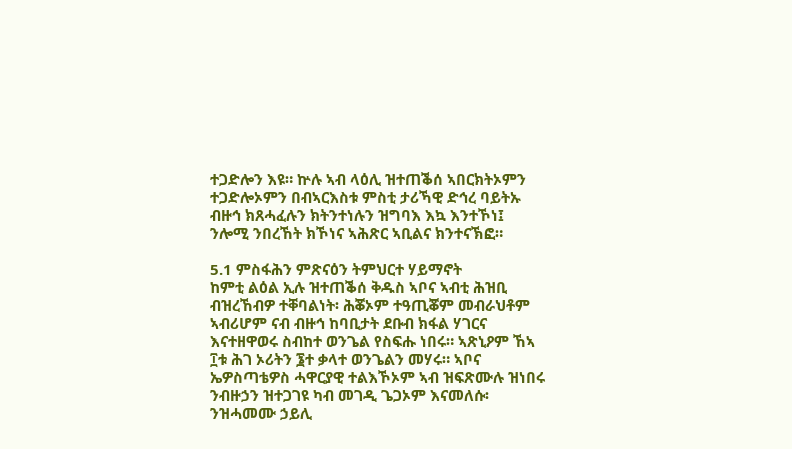ተጋድሎን እዩ። ኵሉ ኣብ ላዕሊ ዝተጠቕሰ ኣበርክትኦምን ተጋድሎኦምን በብኣርእስቱ ምስቲ ታሪኻዊ ድኅረ ባይትኡ ብዙኅ ክጸሓፈሉን ክትንተነሉን ዝግባእ እኳ እንተኾነ፤ ንሎሚ ንበረኸት ክኾነና ኣሕጽር ኣቢልና ክንተናኽፎ።

5.1 ምስፋሕን ምጽናዕን ትምህርተ ሃይማኖት
ከምቲ ልዕል ኢሉ ዝተጠቕሰ ቅዱስ ኣቦና ኣብቲ ሕዝቢ ብዝረኸብዎ ተቐባልነት፡ ሕቖኦም ተዓጢቖም መብራህቶም ኣብሪሆም ናብ ብዙኅ ከባቢታት ደቡብ ክፋል ሃገርና እናተዘዋወሩ ስብከተ ወንጌል የስፍሑ ነበሩ። ኣጽኒዖም ኸኣ ፲ቱ ሕገ ኦሪትን ፮ተ ቃላተ ወንጌልን መሃሩ። ኣቦና ኤዎስጣቴዎስ ሓዋርያዊ ተልእኾኦም ኣብ ዝፍጽሙሉ ዝነበሩ ንብዙኃን ዝተጋገዩ ካብ መገዲ ጌጋኦም እናመለሱ፡ ንዝሓመሙ ኃይሊ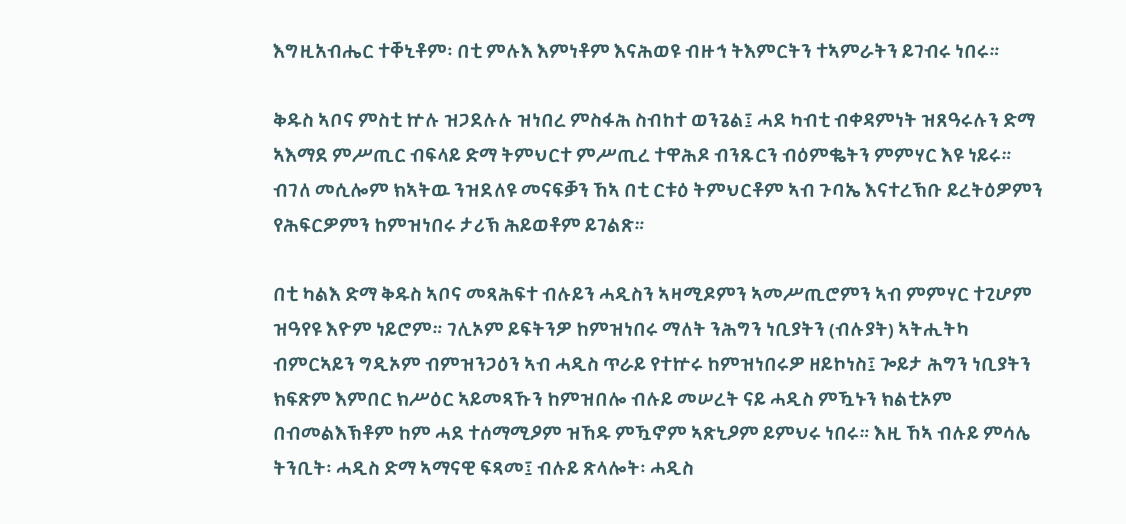እግዚአብሔር ተቐኒቶም፡ በቲ ምሉእ እምነቶም እናሕወዩ ብዙኅ ትእምርትን ተኣምራትን ይገብሩ ነበሩ።

ቅዱስ ኣቦና ምስቲ ኵሉ ዝጋደሉሉ ዝነበረ ምስፋሕ ስብከተ ወንጌል፤ ሓደ ካብቲ ብቀዳምነት ዝጸዓሩሉን ድማ ኣእማደ ምሥጢር ብፍላይ ድማ ትምህርተ ምሥጢረ ተዋሕዶ ብንጹርን ብዕምቈትን ምምሃር እዩ ነይሩ። ብገለ መሲሎም ክኣትዉ ንዝደለዩ መናፍቓን ኸኣ በቲ ርቱዕ ትምህርቶም ኣብ ጉባኤ እናተረኽቡ ይረትዕዎምን የሕፍርዎምን ከምዝነበሩ ታሪኽ ሕይወቶም ይገልጽ።

በቲ ካልእ ድማ ቅዱስ ኣቦና መጻሕፍተ ብሉይን ሓዲስን ኣዛሚዶምን ኣመሥጢሮምን ኣብ ምምሃር ተጊሆም ዝዓየዩ እዮም ነይሮም። ገሊኦም ይፍትንዎ ከምዝነበሩ ማለት ንሕግን ነቢያትን (ብሉያት) ኣትሒትካ ብምርኣይን ግዲኦም ብምዝንጋዕን ኣብ ሓዲስ ጥራይ የተኵሩ ከምዝነበሩዎ ዘይኮነስ፤ ጐይታ ሕግን ነቢያትን ክፍጽም እምበር ክሥዕር ኣይመጻኹን ከምዝበሎ ብሉይ መሠረት ናይ ሓዲስ ምዃኑን ክልቲኦም በብመልእኽቶም ከም ሓደ ተሰማሚዖም ዝኸዱ ምዃኖም ኣጽኒዖም ይምህሩ ነበሩ። እዚ ኸኣ ብሉይ ምሳሌ ትንቢት፡ ሓዲስ ድማ ኣማናዊ ፍጻመ፤ ብሉይ ጽላሎት፡ ሓዲስ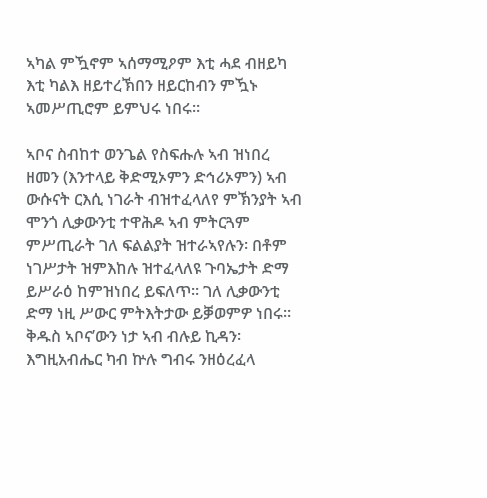ኣካል ምዃኖም ኣሰማሚዖም እቲ ሓደ ብዘይካ እቲ ካልእ ዘይተረኽበን ዘይርከብን ምዃኑ ኣመሥጢሮም ይምህሩ ነበሩ።

ኣቦና ስብከተ ወንጌል የስፍሑሉ ኣብ ዝነበረ ዘመን (እንተላይ ቅድሚኦምን ድኅሪኦምን) ኣብ ውሱናት ርእሲ ነገራት ብዝተፈላለየ ምኽንያት ኣብ ሞንጎ ሊቃውንቲ ተዋሕዶ ኣብ ምትርጓም ምሥጢራት ገለ ፍልልያት ዝተራኣየሉን፡ በቶም ነገሥታት ዝምእከሉ ዝተፈላለዩ ጉባኤታት ድማ ይሥራዕ ከምዝነበረ ይፍለጥ። ገለ ሊቃውንቲ ድማ ነዚ ሥውር ምትእትታው ይቓወምዎ ነበሩ። ቅዱስ ኣቦና’ውን ነታ ኣብ ብሉይ ኪዳን፡ እግዚአብሔር ካብ ኵሉ ግብሩ ንዘዕረፈላ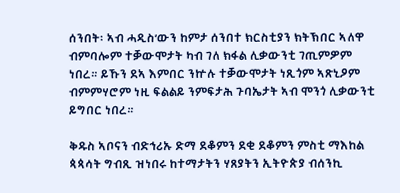ሰንበት፡ ኣብ ሓዲስ’ውን ከምታ ሰንበተ ክርስቲያን ክትኽበር ኣለዋ ብምባሎም ተቓውሞታት ካብ ገለ ክፋል ሊቃውንቲ ገጢምዎም ነበረ። ይኹን ደኣ እምበር ንኵሉ ተቓውሞታት ነጺጎም ኣጽኒዖም ብምምሃሮም ነዚ ፍልልይ ንምፍታሕ ጉባኤታት ኣብ ሞንጎ ሊቃውንቲ ይግበር ነበረ።

ቅዱስ ኣቦናን ብድኅሪኡ ድማ ደቆምን ደቂ ደቆምን ምስቲ ማእከል ጳጳሳት ግብጺ ዝነበሩ ከተማታትን ሃጸያትን ኢትዮጵያ ብሰንኪ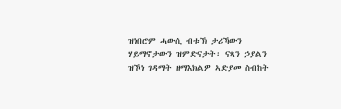ዝነበሮም ሓውሲ ብቱኽ ታሪኻውን ሃይማኖታውን ዝምድናታት፡ ናጻን ኃያልን ዝኾነ ገዳማት ዘማእክልዎ ኣድያመ ስብከት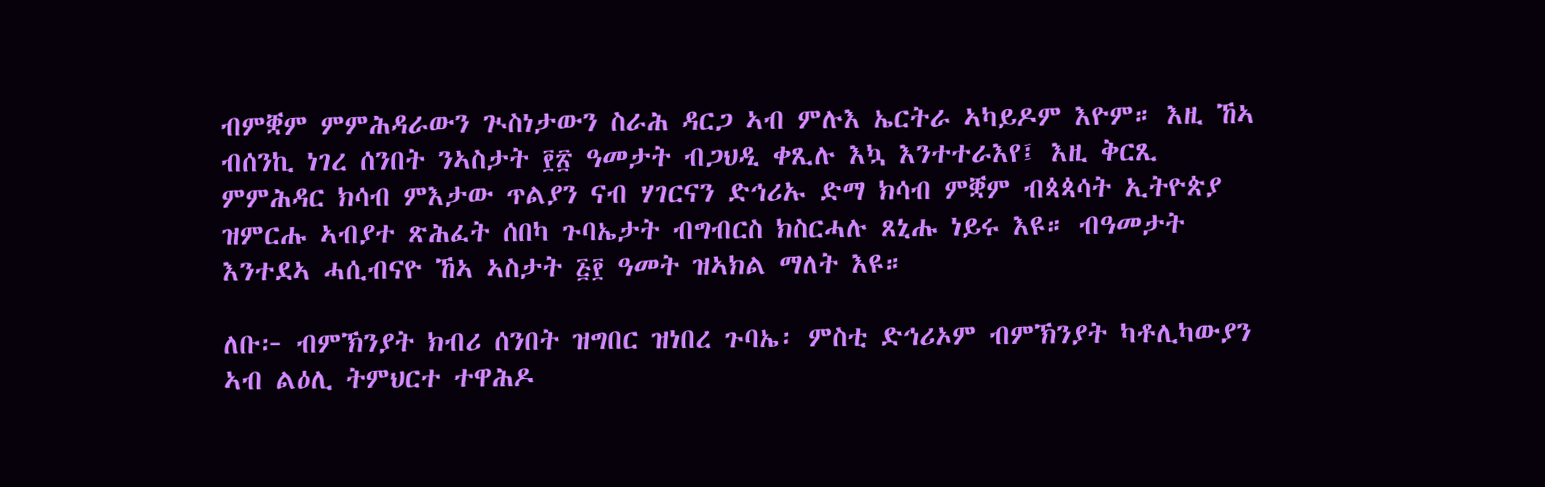ብምቛም ምምሕዳራውን ጒስነታውን ስራሕ ዳርጋ ኣብ ምሉእ ኤርትራ ኣካይዶም እዮም። እዚ ኸኣ ብሰንኪ ነገረ ሰንበት ንኣስታት ፻፳ ዓመታት ብጋህዲ ቀጺሉ እኳ እንተተራእየ፤ እዚ ቅርጺ ምምሕዳር ክሳብ ምእታው ጥልያን ናብ ሃገርናን ድኅሪኡ ድማ ክሳብ ምቛም ብጳጳሳት ኢትዮጵያ ዝምርሑ ኣብያተ ጽሕፈት ሰበካ ጉባኤታት ብግብርስ ክስርሓሉ ጸኒሑ ነይሩ እዩ። ብዓመታት እንተደኣ ሓሲብናዮ ኸኣ ኣስታት ፭፻ ዓመት ዝኣክል ማለት እዩ።

ለቡ፦ ብምኽንያት ክብሪ ሰንበት ዝግበር ዝነበረ ጉባኤ፡ ምስቲ ድኅሪኦም ብምኽንያት ካቶሊካውያን ኣብ ልዕሊ ትምህርተ ተዋሕዶ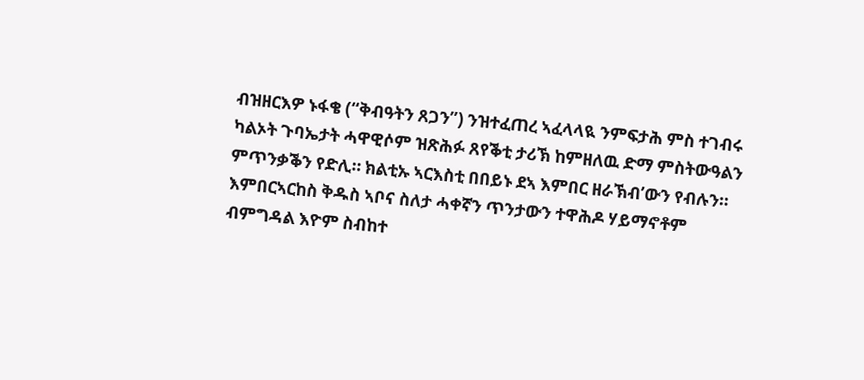ብዝዘርእዎ ኑፋቄ (“ቅብዓትን ጸጋን”) ንዝተፈጠረ ኣፈላላዪ ንምፍታሕ ምስ ተገብሩ ካልኦት ጉባኤታት ሓዋዊሶም ዝጽሕፉ ጸየቕቲ ታሪኽ ከምዘለዉ ድማ ምስትውዓልን ምጥንቃቕን የድሊ። ክልቲኡ ኣርእስቲ በበይኑ ደኣ እምበር ዘራኽብ’ውን የብሉን። እምበርኣርከስ ቅዱስ ኣቦና ስለታ ሓቀኛን ጥንታውን ተዋሕዶ ሃይማኖቶም ብምግዳል እዮም ስብከተ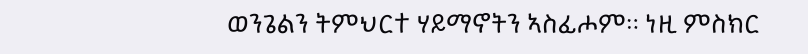ወንጌልን ትምህርተ ሃይማኖትን ኣስፊሖም። ነዚ ምስክር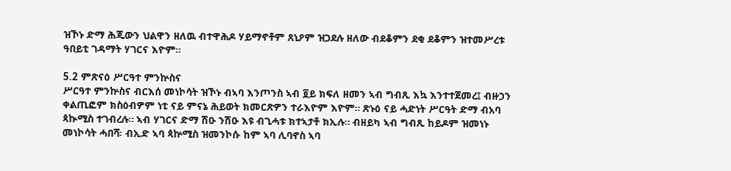ዝኾኑ ድማ ሕጂውን ህልዋን ዘለዉ ብተዋሕዶ ሃይማኖቶም ጸኒዖም ዝጋደሉ ዘለው ብደቆምን ደቂ ደቆምን ዝተመሥረቱ ዓበይቲ ገዳማት ሃገርና እዮም።

5.2 ምጽናዕ ሥርዓተ ምንኵስና
ሥርዓተ ምንኵስና ብርእሰ መነኮሳት ዝኾኑ ብኣባ እንጦንስ ኣብ ፬ይ ክፍለ ዘመን ኣብ ግብጺ እኳ እንተተጀመረ፤ ብዙኃን ቀልጢፎም ክስዕብዎም ነቲ ናይ ምናኔ ሕይወት ክመርጽዎን ተራእዮም እዮም። ጽኑዕ ናይ ሓድነት ሥርዓት ድማ ብአባ ጳኲሚስ ተገብረሉ። ኣብ ሃገርና ድማ ሽዑ ንሽዑ እዩ ብጊሓቱ ክተኣታቶ ክኢሉ። ብዘይካ ኣብ ግብጺ ከይዶም ዝመነኑ መነኮሳት ሓበሻ፡ ብኢድ ኣባ ጳኵሚስ ዝመንኮሱ ከም ኣባ ሊባኖስ ኣባ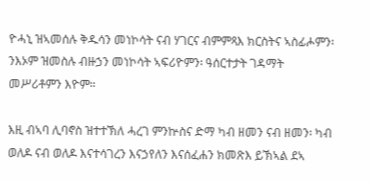ዮሓኒ ዝኣመሰሉ ቅዱሳን መነኮሳት ናብ ሃገርና ብምምጻእ ክርስትና ኣስፊሖምን፡ ንእኦም ዝመስሉ ብዙኃን መነኮሳት ኣፍሪዮምን፡ ዓሰርተታት ገዳማት መሥሪቶምን እዮም።

እዚ ብኣባ ሊባኖስ ዝተተኽለ ሓረገ ምንኵስና ድማ ካብ ዘመን ናብ ዘመን፡ ካብ ወለዶ ናብ ወለዶ እናተሳገረን እናኃየለን እናሰፈሐን ክመጽእ ይኽኣል ደኣ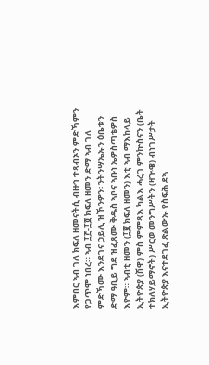እምበር ኣብ ገለ ክፍለ ዘመናትሲ ብዙኅ ተጻብኦን ምድኻምን የጋጥሞ ነበረ። ኣብ ፲፫-፲፬ ክፍለ ዘመን ድማ ኣብ ገለ ምድኻሙ እንደገና ኃይሊ ዝኾንዎን፡ ንትንሣኤኡን ዕቤቱን ድማ ዓቢይ ግደ ዝፈጸሙ ቅዱስ ኣቦና ኣቡነ ኤዎስጣቴዎስ እዮም። ኣብቲ ዘመን (፲፪ ክፍለ ዘመን) እቲ ኣብ ማእከላይ ኢትዮጵያ (ሽዋ) ምስ ምምጻእ ካልእ ሓረገ ምንኵስናን (ቤት ተክለሃይማኖት) ሥርወ መንግሥትን (ዛጒዌ) ብነገሥታት ኢትዮጵያ እናተደገፈ ጽልውኡ የስፍሕ ደኣ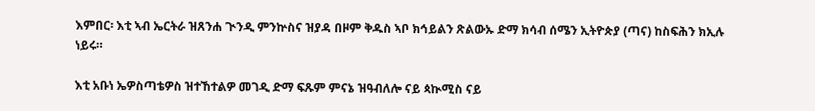እምበር፡ እቲ ኣብ ኤርትራ ዝጸንሐ ጒንዲ ምንኵስና ዝያዳ በዞም ቅዱስ ኣቦ ክኅይልን ጽልውኡ ድማ ክሳብ ሰሜን ኢትዮጵያ (ጣና) ከስፍሕን ክኢሉ ነይሩ።

እቲ አቡነ ኤዎስጣቴዎስ ዝተኸተልዎ መገዲ ድማ ፍጹም ምናኔ ዝዓብለሎ ናይ ጳኲሚስ ናይ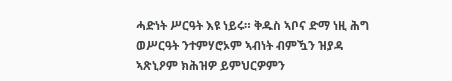ሓድነት ሥርዓት እዩ ነይሩ። ቅዱስ ኣቦና ድማ ነዚ ሕግ ወሥርዓት ንተምሃሮኦም ኣብነት ብምዃን ዝያዳ ኣጽኒዖም ክሕዝዎ ይምህርዎምን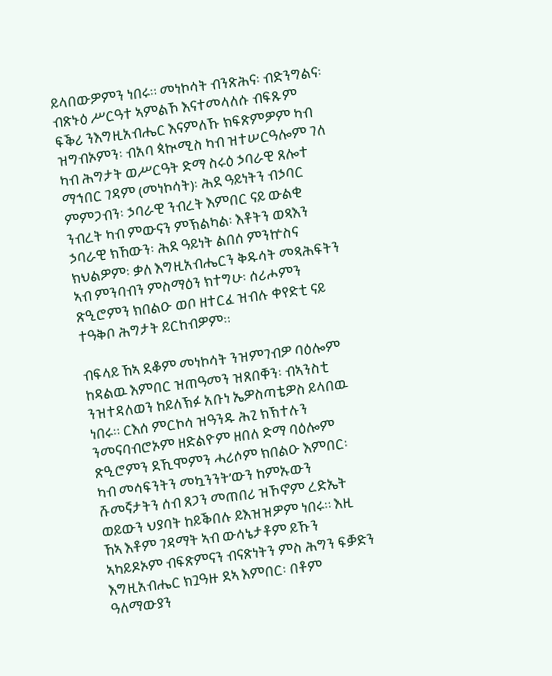ይላበውዎምን ነበሩ። መነኮሳት ብንጽሕና፡ ብድንግልና፡ ብጽኑዕ ሥርዓተ ኣምልኾ እናተመላለሱ ብፍጹም ፍቕሪ ንእግዚአብሔር እናምለኹ ክፍጽምዎም ካብ ዝግብኦምን፡ ብአባ ጳኲሚስ ካብ ዝተሠርዓሎም ገለ ካብ ሕግታት ወሥርዓት ድማ ስሩዕ ኃባራዊ ጸሎተ ማኅበር ገዳም (መነኮሳት)፡ ሕደ ዓይነትን ብኃባር ምምጋብን፡ ኃባራዊ ንብረት እምበር ናይ ውልቂ ንብረት ካብ ምውናን ምኽልካል፡ እቶትን ወጻእን ኃባራዊ ክኸውን፡ ሕደ ዓይነት ልበሰ ምንኵስና ክህልዎም፡ ቃለ እግዚአብሔርን ቅዱሳት መጻሕፍትን ኣብ ምንባብን ምስማዕን ክተግሁ፡ ሰሪሖምን ጽዒሮምን ክበልዑ ወቦ ዘተርፈ ዝብሉ ቀየድቲ ናይ ተዓቅቦ ሕግታት ይርከብዎም።

ብፍላይ ኸኣ ደቆም መነኮሳት ንዝምገብዎ ባዕሎም ከዳልዉ እምበር ዝጠዓመን ዝጸበቐን፡ ብኣንስቲ ንዝተዳለወን ከይለኽፉ አቡነ ኤዎስጣቴዎስ ይላበዉ ነበሩ። ርእሰ ምርኮሳ ዝዓንዱ ሕጊ ክኽተሉን ንመናባብሮኦም ዘድልዮም ዘበለ ድማ ባዕሎም ጽዒሮምን ደኺሞምን ሓሪሶም ክበልዑ እምበር፡ ካብ መሳፍንትን መኳንንት’ውን ከምኡውን ሹመኛታትን ሰብ ጸጋን መጠበሪ ዝኾኖም ረድኤት ወይውን ህያባት ከይቕበሉ ይእዝዝዎም ነበሩ። እዚ ኸኣ እቶም ገዳማት ኣብ ውሳኔታቶም ይኹን ኣካይዶኦም ብፍጽምናን ብናጽነትን ምስ ሕግን ፍቓድን እግዚአብሔር ክጓዓዙ ደኣ እምበር፡ በቶም ዓለማውያን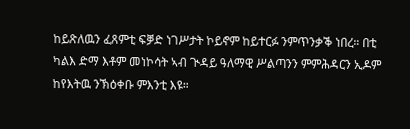ከይጽለዉን ፈጸምቲ ፍቓድ ነገሥታት ኮይኖም ከይተርፉ ንምጥንቃቕ ነበረ። በቲ ካልእ ድማ እቶም መነኮሳት ኣብ ጒዳይ ዓለማዊ ሥልጣንን ምምሕዳርን ኢዶም ከየእትዉ ንኽዕቀቡ ምእንቲ እዩ።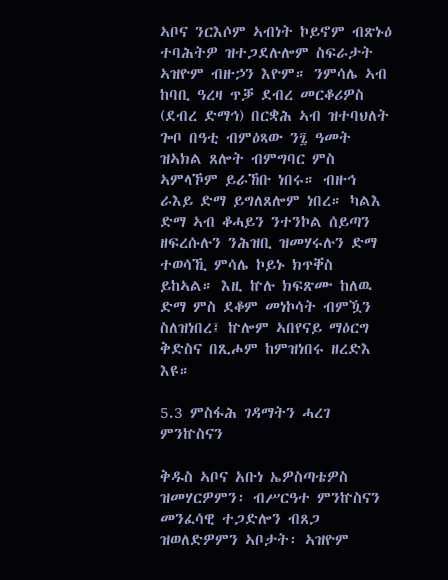ኣቦና ንርእሶም ኣብነት ኮይኖም ብጽኑዕ ተባሕትዎ ዝተጋደሉሎም ስፍራታት ኣዝዮም ብዙኃን እዮም። ንምሳሌ ኣብ ከባቢ ዓረዛ ጥቓ ደብረ መርቆሪዎስ (ደብረ ድማኅ) በርቋሕ ኣብ ዝተባህለት ጐቦ በዓቲ ብምዕጻው ን፯ ዓመት ዝኣክል ጸሎት ብምግባር ምስ ኣምላኾም ይራኸቡ ነበሩ። ብዙኅ ራእይ ድማ ይግለጸሎም ነበረ። ካልእ ድማ ኣብ ቆሓይን ንተንኮል ሰይጣን ዘፍረሱሉን ንሕዝቢ ዝመሃሩሉን ድማ ተወሳኺ ምሳሌ ኮይኑ ክጥቐስ ይከኣል። እዚ ኵሉ ክፍጽሙ ከለዉ ድማ ምስ ደቆም መነኮሳት ብምዃን ስለዝነበረ፤ ኵሎም ኣበየናይ ማዕርግ ቅድስና በጺሖም ከምዝነበሩ ዘረድእ እዩ።

5.3 ምስፋሕ ገዳማትን ሓረገ ምንኵስናን

ቅዱስ ኣቦና አቡነ ኤዎስጣቴዎስ ዝመሃርዎምን፡ ብሥርዓተ ምንኵስናን መንፈሳዊ ተጋድሎን ብጸጋ ዝወለድዎምን ኣቦታት፡ ኣዝዮም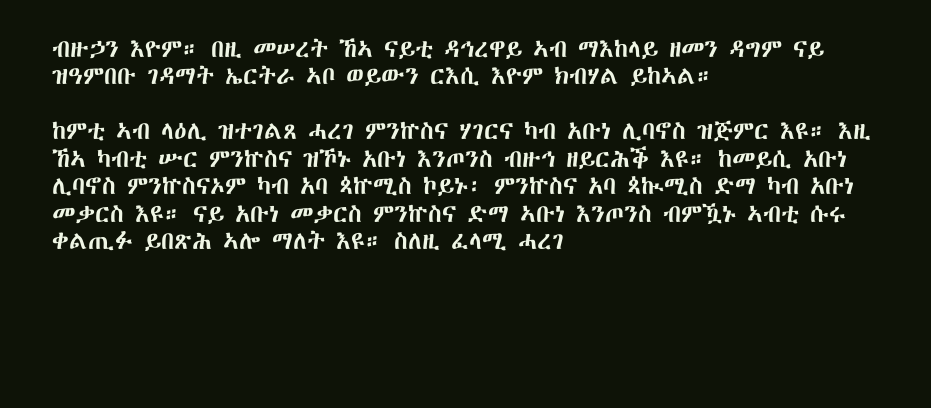ብዙኃን እዮም። በዚ መሠረት ኸኣ ናይቲ ዳኅረዋይ ኣብ ማእከላይ ዘመን ዳግም ናይ ዝዓምበቡ ገዳማት ኤርትራ ኣቦ ወይውን ርእሲ እዮም ክብሃል ይከኣል።

ከምቲ ኣብ ላዕሊ ዝተገልጸ ሓረገ ምንኵስና ሃገርና ካብ አቡነ ሊባኖስ ዝጅምር እዩ። እዚ ኸኣ ካብቲ ሡር ምንኵስና ዝኾኑ አቡነ እንጦንስ ብዙኅ ዘይርሕቕ እዩ። ከመይሲ አቡነ ሊባኖስ ምንኵስናኦም ካብ አባ ጳኵሚስ ኮይኑ፡ ምንኵስና አባ ጳኲሚስ ድማ ካብ አቡነ መቃርስ እዩ። ናይ አቡነ መቃርስ ምንኵስና ድማ ኣቡነ እንጦንስ ብምዃኑ ኣብቲ ሱሩ ቀልጢፉ ይበጽሕ ኣሎ ማለት እዩ። ስለዚ ፈላሚ ሓረገ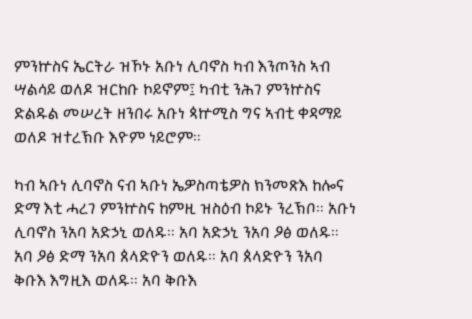ምንኵስና ኤርትራ ዝኾኑ አቡነ ሊባኖስ ካብ እንጦንስ ኣብ ሣልሳይ ወለዶ ዝርከቡ ኮይኖም፤ ካብቲ ንሕገ ምንኵስና ድልዱል መሠረት ዘንበሩ አቡነ ጳኵሚስ ግና ኣብቲ ቀዳማይ ወለዶ ዝተረኽቡ እዮም ነይሮም።

ካብ ኣቡነ ሊባኖስ ናብ ኣቡነ ኤዎስጣቴዎስ ክንመጽእ ከሎና ድማ እቲ ሓረገ ምንኵስና ከምዚ ዝስዕብ ኮይኑ ንረኽቦ። አቡነ ሊባኖስ ንአባ አድኃኒ ወለዱ። አባ አድኃኒ ንአባ ዖፅ ወለዱ። አባ ዖፅ ድማ ንአባ ጰላድዮን ወለዱ። አባ ጰላድዮን ንአባ ቅቡእ እግዚእ ወለዱ። አባ ቅቡእ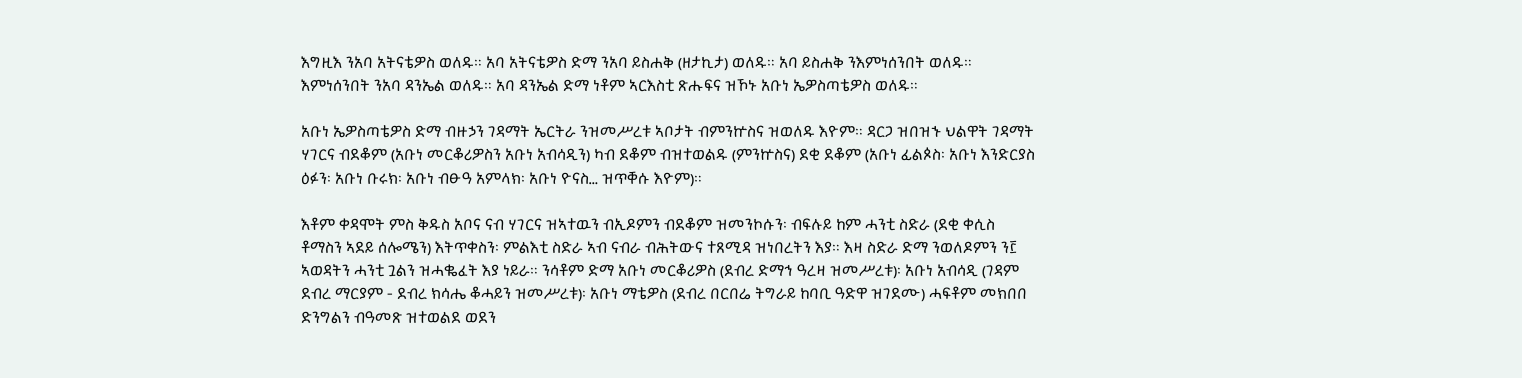እግዚእ ንአባ አትናቴዎስ ወለዱ። አባ አትናቴዎስ ድማ ንአባ ይስሐቅ (ዘታኪታ) ወለዱ። አባ ይስሐቅ ንእምነሰንበት ወለዱ። እምነሰንበት ንአባ ዳንኤል ወለዱ። አባ ዳንኤል ድማ ነቶም ኣርእስቲ ጽሑፍና ዝኾኑ አቡነ ኤዎስጣቴዎስ ወለዱ።

አቡነ ኤዎስጣቴዎስ ድማ ብዙኃን ገዳማት ኤርትራ ንዝመሥረቱ ኣቦታት ብምንኵስና ዝወለዱ እዮም። ዳርጋ ዝበዝኁ ህልዋት ገዳማት ሃገርና ብደቆም (አቡነ መርቆሪዎስን አቡነ አብሳዲን) ካብ ደቆም ብዝተወልዱ (ምንኵስና) ደቂ ደቆም (አቡነ ፊልጶስ፡ አቡነ እንድርያስ ዕፉን፡ አቡነ ቡሩክ፡ አቡነ ብፁዓ አምላክ፡ አቡነ ዮናስ… ዝጥቐሱ እዮም)።

እቶም ቀዳሞት ምስ ቅዱስ አቦና ናብ ሃገርና ዝኣተዉን ብኢዶምን ብደቆም ዝመንኮሱን፡ ብፍሉይ ከም ሓንቲ ስድራ (ደቂ ቀሲስ ቶማስን ኣደይ ሰሎሜን) እትጥቀስን፡ ምልእቲ ስድራ ኣብ ናብራ ብሕትውና ተጸሚዳ ዝነበረትን እያ። እዛ ስድራ ድማ ንወለዶምን ን፫ ኣወዳትን ሓንቲ ጓልን ዝሓቈፈት እያ ነይራ። ንሳቶም ድማ አቡነ መርቆሪዎስ (ደብረ ድማኅ ዓረዛ ዝመሥረቱ)፡ አቡነ አብሳዲ (ገዳም ደብረ ማርያም - ደብረ ክሳሔ ቆሓይን ዝመሥረቱ)፡ አቡነ ማቴዎስ (ደብረ በርበሬ ትግራይ ከባቢ ዓድዋ ዝገደሙ) ሓፍቶም መክበበ ድንግልን ብዓመጽ ዝተወልደ ወደን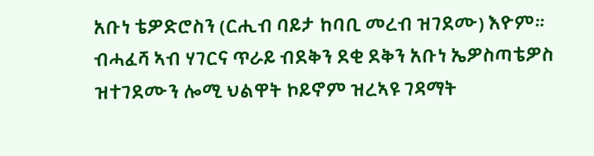አቡነ ቴዎድሮስን (ርሒብ ባይታ ከባቢ መረብ ዝገደሙ) እዮም። ብሓፈሻ ኣብ ሃገርና ጥራይ ብደቅን ደቂ ደቅን አቡነ ኤዎስጣቴዎስ ዝተገደሙን ሎሚ ህልዋት ኮይኖም ዝረኣዩ ገዳማት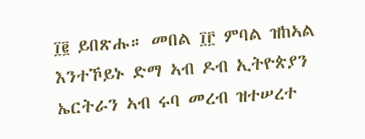፲፪ ይበጽሑ። መበል ፲፫ ምባል ዝከኣል እንተኾይኑ ድማ ኣብ ዶብ ኢትዮጵያን ኤርትራን ኣብ ሩባ መረብ ዝተሠረተ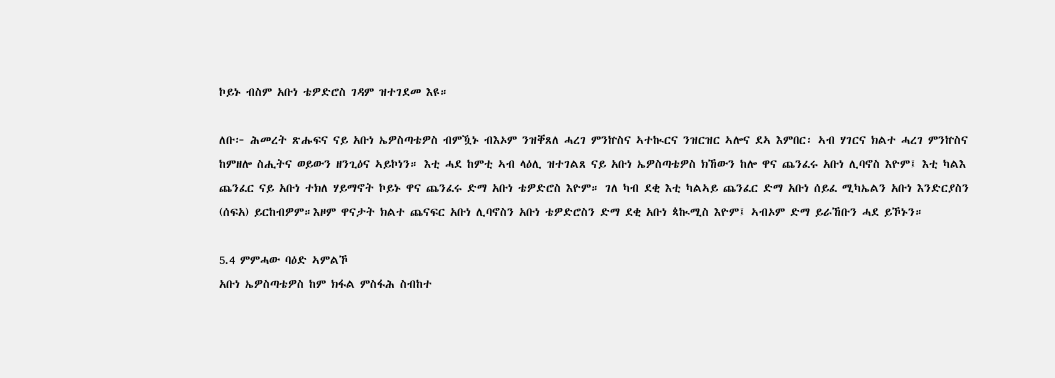ኮይኑ ብስም አቡነ ቴዎድሮስ ገዳም ዝተገደመ እዩ።

ለቡ፦ ሕመረት ጽሑፍና ናይ አቡነ ኤዎስጣቴዎስ ብምዃኑ ብእኦም ንዝቐጸለ ሓረገ ምንኵስና ኣተኲርና ንዝርዝር ኣሎና ደኣ እምበር፡ ኣብ ሃገርና ክልተ ሓረገ ምንኵስና ከምዘሎ ስሒትና ወይውን ዘንጊዕና ኣይኮነን። እቲ ሓደ ከምቲ ኣብ ላዕሊ ዝተገልጸ ናይ አቡነ ኤዎስጣቴዎስ ክኸውን ከሎ ዋና ጨንፈሩ አቡነ ሊባኖስ እዮም፤ እቲ ካልእ ጨንፈር ናይ አቡነ ተክለ ሃይማኖት ኮይኑ ዋና ጨንፈሩ ድማ አቡነ ቴዎድሮስ እዮም። ገለ ካብ ደቂ እቲ ካልኣይ ጨንፈር ድማ አቡነ ሰይፈ ሚካኤልን አቡነ እንድርያስን (ሰፍአ) ይርከብዎም።እዞም ዋናታት ክልተ ጨናፍር አቡነ ሊባኖስን አቡነ ቴዎድሮስን ድማ ደቂ አቡነ ጳኲሚስ እዮም፤ ኣብኦም ድማ ይራኸቡን ሓደ ይኾኑን።

5.4 ምምሓው ባዕድ ኣምልኾ
አቡነ ኤዎስጣቴዎስ ከም ክፋል ምስፋሕ ስብከተ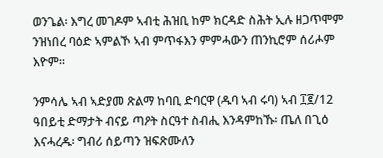ወንጌል፡ እግረ መገዶም ኣብቲ ሕዝቢ ከም ክርዳድ ስሕት ኢሉ ዘጋጥሞም ንዝነበረ ባዕድ ኣምልኾ ኣብ ምጥፋእን ምምሓውን ጠንኪሮም ሰሪሖም እዮም።

ንምሳሌ ኣብ ኣድያመ ጽልማ ከባቢ ድባርዋ (ዱባ ኣብ ሩባ) ኣብ ፲፪/12 ዓበይቲ ድማታት ብናይ ጣዖት ስርዓተ ስብሒ እንዳምከኹ፡ ጤለ በጊዕ እናሓረዱ፡ ግብሪ ሰይጣን ዝፍጽሙለን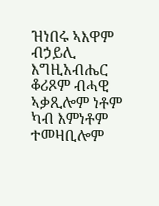ዝነበሩ ኣእዋም ብኃይሊ እግዚአብሔር ቆሪጾም ብሓዊ ኣቃጺሎም ነቶም ካብ እምነቶም ተመዛቢሎም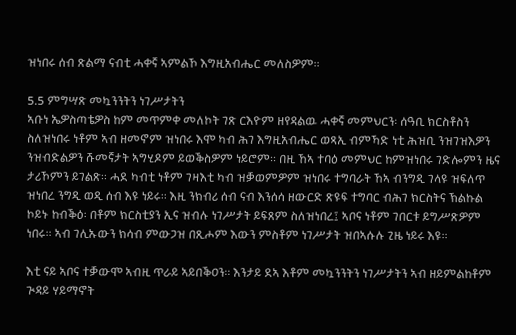ዝነበሩ ሰብ ጽልማ ናብቲ ሓቀኛ ኣምልኾ እግዚአብሔር መለስዎም።

5.5 ምግሣጽ መኳንንትን ነገሥታትን
ኣቡነ ኤዎስጣቴዎስ ከም መጥምቀ መለኮት ገጽ ርእዮም ዘየዳልዉ ሓቀኛ መምህርን፡ ሰዓቢ ክርስቶስን ስለዝነበሩ ነቶም ኣብ ዘመኖም ዝነበሩ እሞ ካብ ሕገ እግዚአብሔር ወጻኢ ብምኻድ ነቲ ሕዝቢ ንዝገዝእዎን ንዝብድልዎን ሹመኛታት ኣግሂዶም ይወቕስዎም ነይሮም። በዚ ኸኣ ተባዕ መምህር ከምዝነበሩ ገድሎምን ዜና ታሪኾምን ይገልጽ። ሓደ ካብቲ ነቶም ገዛእቲ ካብ ዝቓወምዎም ዝነበሩ ተግባራት ኸኣ ብንግዲ ገላዩ ዝፍለጥ ዝነበረ ንግዲ ወዲ ሰብ እዩ ነይሩ። እዚ ንክብሪ ሰብ ናብ እንሰሳ ዘውርድ ጽዩፍ ተግባር ብሕገ ክርስትና ኽልኩል ኮይኑ ከብቕዕ፡ በቶም ክርስቲያን ኢና ዝብሉ ነገሥታት ይፍጸም ስለዝነበረ፤ ኣቦና ነቶም ገበርቱ ይግሥጽዎም ነበሩ። ኣብ ገሊኡውን ክሳብ ምውጋዝ በጺሖም እውን ምስቶም ነገሥታት ዝበኣሱሉ ጊዜ ነይሩ እዩ።

እቲ ናይ ኣቦና ተቓውሞ ኣብዚ ጥራይ ኣይበቕዐን። እንታይ ደኣ እቶም መኳንንትን ነገሥታትን ኣብ ዘይምልከቶም ጒዳይ ሃይማኖት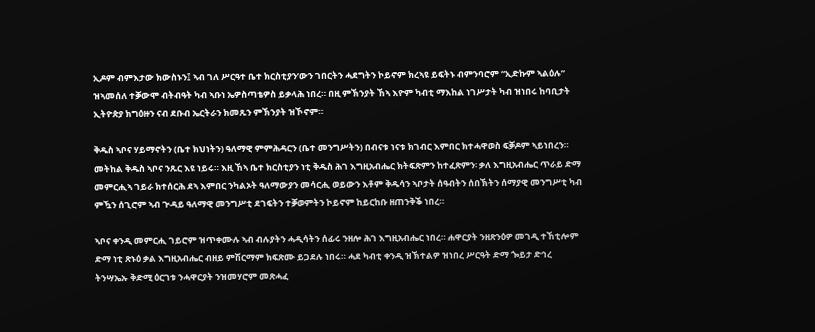ኢዶም ብምእታው ክውስኑን፤ ኣብ ገለ ሥርዓተ ቤተ ክርስቲያን’ውን ገበርትን ሓደግትን ኮይኖም ክረኣዩ ይፍትኑ ብምንባሮም “ኢድኩም ኣልዕሉ” ዝኣመሰለ ተቓውሞ ብትብዓት ካብ ኣቡነ ኤዎስጣቴዎስ ይቃላሕ ነበረ። በዚ ምኽንያት ኸኣ እዮም ካብቲ ማእከል ነገሥታት ካብ ዝነበሩ ከባቢታት ኢትዮጵያ ክግዕዙን ናብ ደቡብ ኤርትራን ክመጹን ምኽንያት ዝኾኖም።

ቅዱስ ኣቦና ሃይማኖትን (ቤተ ክህነትን) ዓለማዊ ምምሕዳርን (ቤተ መንግሥትን) በብናቱ ነናቱ ክገብር እምበር ክተሓዋወስ ፍቓዶም ኣይነበረን። መትከል ቅዱስ ኣቦና ንጹር እዩ ነይሩ። እዚ ኸኣ ቤተ ክርስቲያን ነቲ ቅዱስ ሕገ እግዚአብሔር ክትፍጽምን ከተፈጽምን፡ ቃለ እግዚአብሔር ጥራይ ድማ መምርሒኣ ገይራ ክተሰርሕ ደኣ እምበር ንካልኦት ዓለማውያን መሳርሒ ወይውን እቶም ቅዱሳን ኣቦታት ሰዓብትን ሰበኽትን ሰማያዊ መንግሥቲ ካብ ምዃን ሰጊሮም ኣብ ጒዳይ ዓለማዊ መንግሥቲ ደገፍትን ተቓወምትን ኮይኖም ከይርከቡ ዘጠንቅቕ ነበረ።

ኣቦና ቀንዲ መምርሒ ገይሮም ዝጥቀሙሉ ኣብ ብሉያትን ሓዲሳትን ሰፊሩ ንዘሎ ሕገ እግዚአብሔር ነበረ። ሐዋርያት ንዘጽንዕዎ መገዲ ተኸቲሎም ድማ ነቲ ጽኑዕ ቃል እግዚአብሔር ብዘይ ምሽርማም ክፍጽሙ ይጋደሉ ነበሩ። ሓደ ካብቲ ቀንዲ ዝኽተልዎ ዝነበረ ሥርዓት ድማ ጐይታ ድኅረ ትንሣኤኡ ቅድሚ ዕርገቱ ንሓዋርያት ንዝመሃሮም መጽሓፈ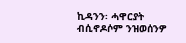ኪዳንን፡ ሓዋርያት ብሲኖዶሶም ንዝወሰንዎ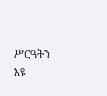ሥርዓትን እዩ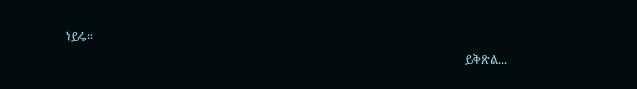ነይሩ።
                                                                                                                                     ይቅጽል...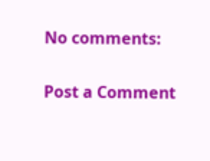No comments:

Post a Comment